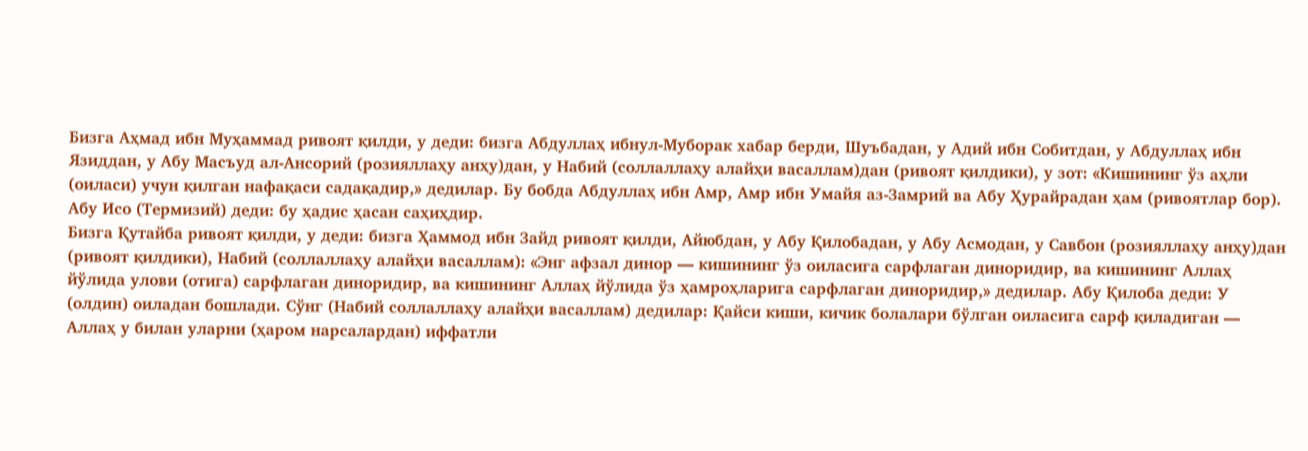Бизга Аҳмад ибн Муҳаммад ривоят қилди, у деди: бизга Абдуллаҳ ибнул-Муборак хабар берди, Шуъбадан, у Адий ибн Собитдан, у Абдуллаҳ ибн Язиддан, у Абу Масъуд ал-Ансорий (розияллаҳу анҳу)дан, у Набий (соллаллаҳу алайҳи васаллам)дан (ривоят қилдики), у зот: «Кишининг ўз аҳли (оиласи) учун қилган нафақаси садақадир,» дедилар. Бу бобда Абдуллаҳ ибн Амр, Амр ибн Умайя аз-Замрий ва Абу Ҳурайрадан ҳам (ривоятлар бор). Абу Исо (Термизий) деди: бу ҳадис ҳасан саҳиҳдир.
Бизга Қутайба ривоят қилди, у деди: бизга Ҳаммод ибн Зайд ривоят қилди, Айюбдан, у Абу Қилобадан, у Абу Асмодан, у Савбон (розияллаҳу анҳу)дан (ривоят қилдики), Набий (соллаллаҳу алайҳи васаллам): «Энг афзал динор — кишининг ўз оиласига сарфлаган диноридир, ва кишининг Аллаҳ йўлида улови (отига) сарфлаган диноридир, ва кишининг Аллаҳ йўлида ўз ҳамроҳларига сарфлаган диноридир,» дедилар. Абу Қилоба деди: У (олдин) оиладан бошлади. Сўнг (Набий соллаллаҳу алайҳи васаллам) дедилар: Қайси киши, кичик болалари бўлган оиласига сарф қиладиган — Аллаҳ у билан уларни (ҳаром нарсалардан) иффатли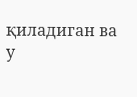қиладиган ва у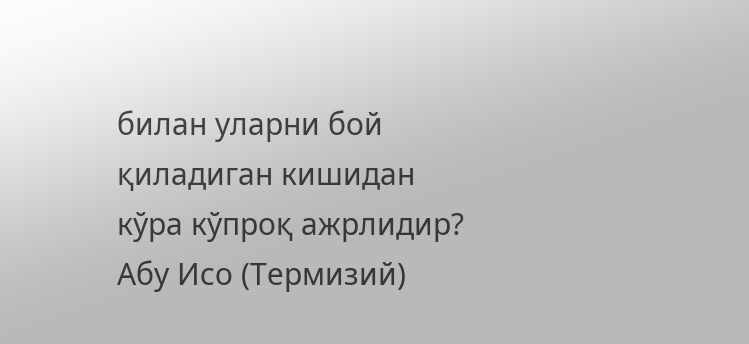билан уларни бой қиладиган кишидан кўра кўпроқ ажрлидир? Абу Исо (Термизий)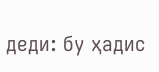деди: бу ҳадис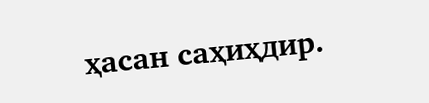ҳасан саҳиҳдир.